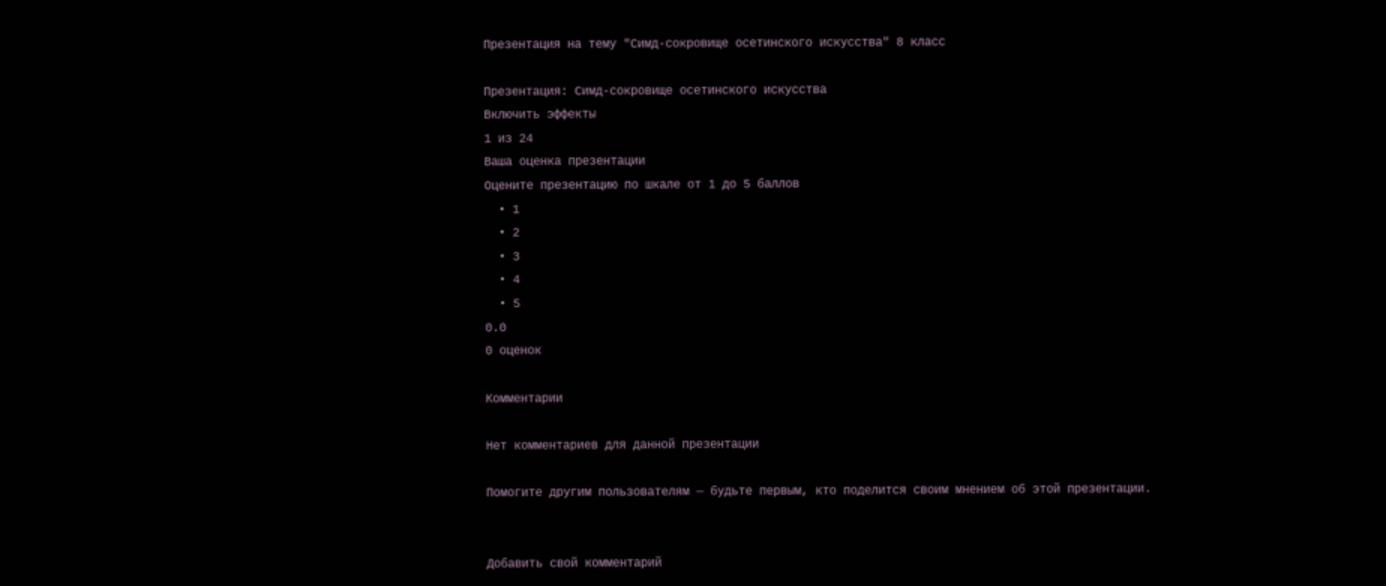Презентация на тему "Симд-сокровище осетинского искусства" 8 класс

Презентация: Симд-сокровище осетинского искусства
Включить эффекты
1 из 24
Ваша оценка презентации
Оцените презентацию по шкале от 1 до 5 баллов
  • 1
  • 2
  • 3
  • 4
  • 5
0.0
0 оценок

Комментарии

Нет комментариев для данной презентации

Помогите другим пользователям — будьте первым, кто поделится своим мнением об этой презентации.


Добавить свой комментарий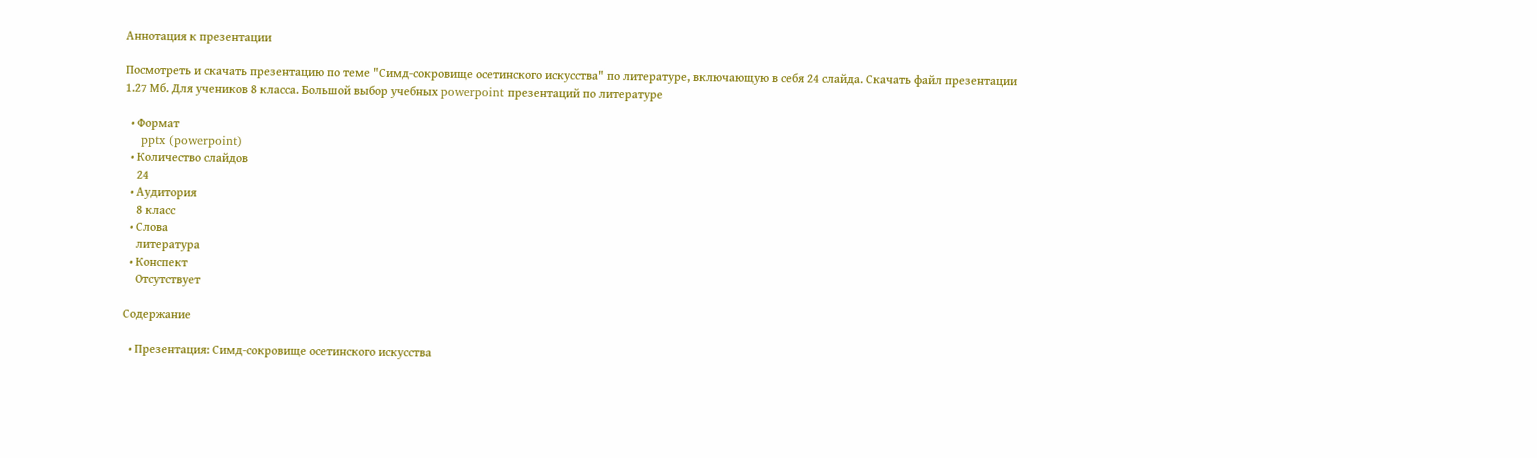Аннотация к презентации

Посмотреть и скачать презентацию по теме "Симд-сокровище осетинского искусства" по литературе, включающую в себя 24 слайда. Скачать файл презентации 1.27 Мб. Для учеников 8 класса. Большой выбор учебных powerpoint презентаций по литературе

  • Формат
    pptx (powerpoint)
  • Количество слайдов
    24
  • Аудитория
    8 класс
  • Слова
    литература
  • Конспект
    Отсутствует

Содержание

  • Презентация: Симд-сокровище осетинского искусства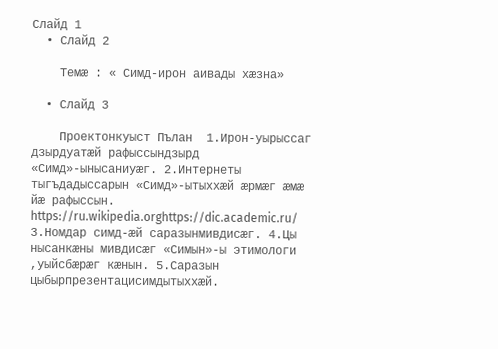Слайд 1
  • Слайд 2

    Темæ : « Симд-ирон аивады хæзна»

  • Слайд 3

    Проектонкуыст Пълан  1.Ирон-уырыссаг дзырдуатæй рафыссындзырд «Симд»-ынысаниуæг. 2.Интернеты тыгъдадыссарын «Симд»-ытыххæй æрмæг æмæ йæ рафыссын. https://ru.wikipedia.orghttps://dic.academic.ru/ 3.Номдар симд-æй саразынмивдисæг. 4.Цы нысанкæны мивдисæг «Симын»-ы этимологи ,уыйсбæрæг кæнын. 5.Саразын цыбырпрезентацисимдытыххæй.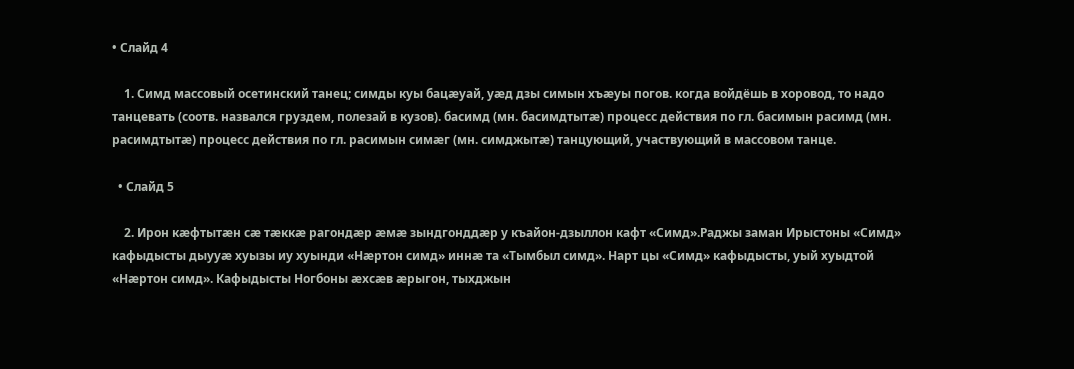• Слайд 4

    1. Симд массовый осетинский танец; симды куы бацæуай, уæд дзы симын хъæуы погов. когда войдёшь в хоровод, то надо танцевать (соотв. назвался груздем, полезай в кузов). басимд (мн. басимдтытæ) процесс действия по гл. басимын расимд (мн. расимдтытæ) процесс действия по гл. расимын симæг (мн. симджытæ) танцующий, участвующий в массовом танце.

  • Слайд 5

    2. Ирон кæфтытæн сæ тæккæ рагондæр æмæ зындгонддæр у къайон-дзыллон кафт «Симд».Раджы заман Ирыстоны «Симд» кафыдысты дыууæ хуызы иу хуынди «Нæртон симд» иннæ та «Тымбыл симд». Нарт цы «Симд» кафыдысты, уый хуыдтой «Нæртон симд». Кафыдысты Ногбоны æхсæв æрыгон, тыхджын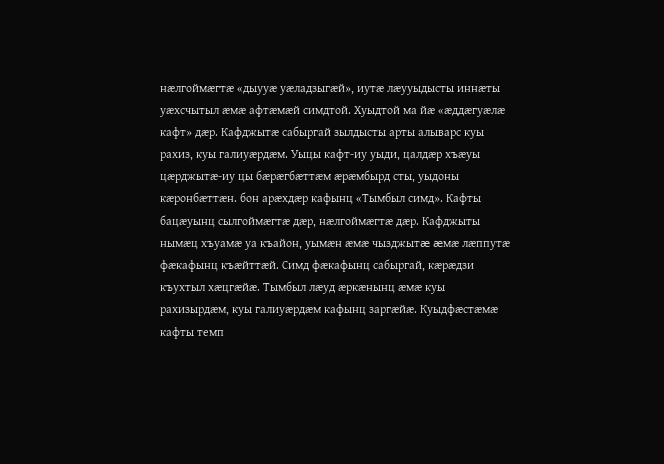нæлгоймæгтæ «дыууæ уæладзыгæй», иутæ лæууыдысты иннæты уæхсчытыл æмæ афтæмæй симдтой. Хуыдтой ма йæ «æддæгуæлæ кафт» дæр. Кафджытæ сабыргай зылдысты арты алыварс куы рахиз, куы галиуæрдæм. Уыцы кафт-иу уыди, цалдæр хъæуы цæрджытæ-иу цы бæрæгбæттæм æрæмбырд сты, уыдоны кæронбæттæн. бон арæхдæр кафынц «Тымбыл симд». Кафты бацæуынц сылгоймæгтæ дæр, нæлгоймæгтæ дæр. Кафджыты нымæц хъуамæ уа къайон, уымæн æмæ чызджытæ æмæ лæппутæ фæкафынц къæйттæй. Симд фæкафынц сабыргай, кæрæдзи къухтыл хæцгæйæ. Тымбыл лæуд æркæнынц æмæ куы рахизырдæм, куы галиуæрдæм кафынц заргæйæ. Куыдфæстæмæ кафты темп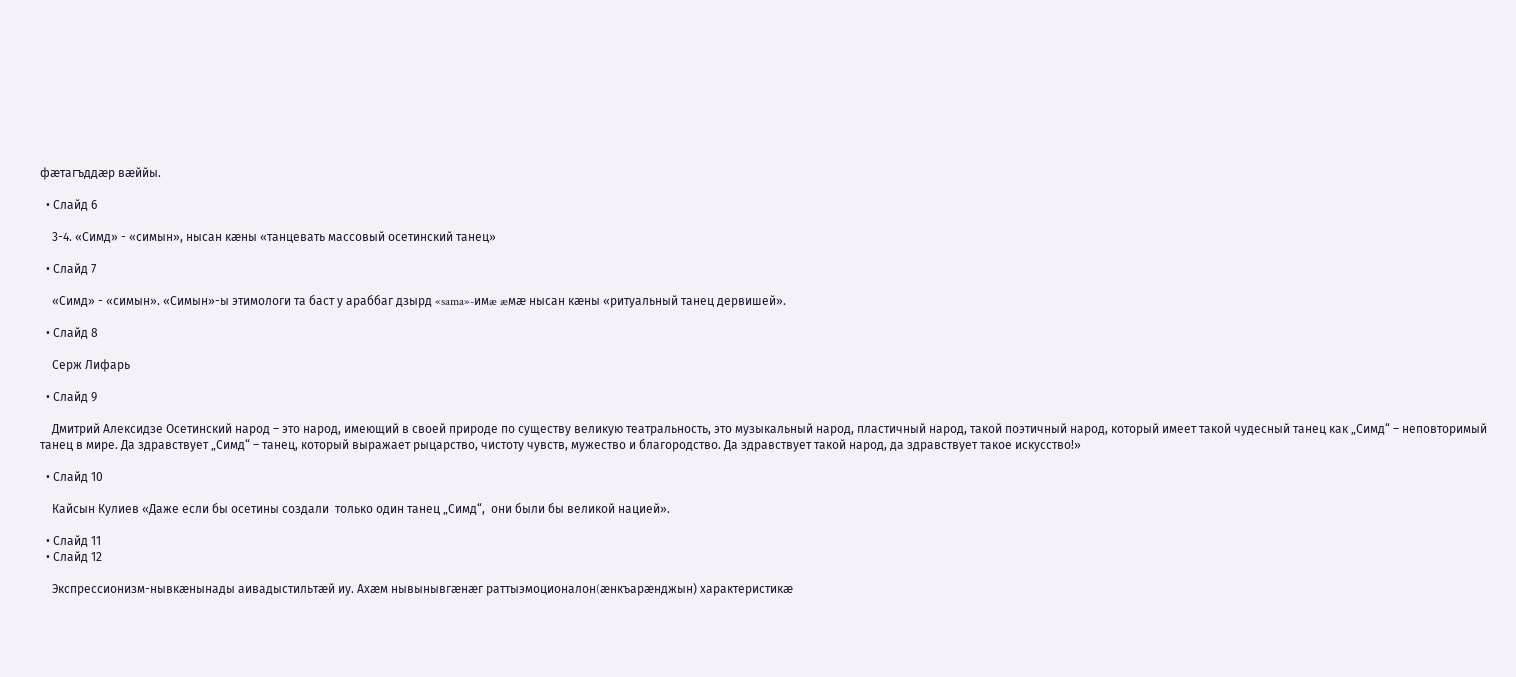фæтагъддæр вæййы.

  • Слайд 6

    3-4. «Симд» - «симын», нысан кæны «танцевать массовый осетинский танец»

  • Слайд 7

    «Симд» - «симын». «Симын»-ы этимологи та баст у араббаг дзырд «sama»-имæ æмæ нысан кæны «ритуальный танец дервишей».

  • Слайд 8

    Серж Лифарь

  • Слайд 9

    Дмитрий Алексидзе Осетинский народ – это народ, имеющий в своей природе по существу великую театральность, это музыкальный народ, пластичный народ, такой поэтичный народ, который имеет такой чудесный танец как „Симд“ – неповторимый танец в мире. Да здравствует „Симд“ – танец, который выражает рыцарство, чистоту чувств, мужество и благородство. Да здравствует такой народ, да здравствует такое искусство!»

  • Слайд 10

    Кайсын Кулиев «Даже если бы осетины создали  только один танец „Симд“,  они были бы великой нацией».

  • Слайд 11
  • Слайд 12

    Экспрессионизм-нывкæнынады аивадыстильтæй иу. Ахæм нывынывгæнæг раттыэмоционалон(æнкъарæнджын) характеристикæ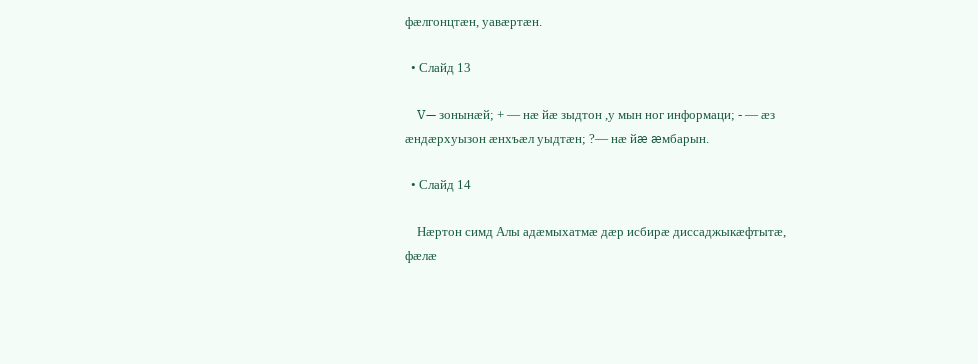фæлгонцтæн, уавæртæн.

  • Слайд 13

    V— зонынæй; + — нæ йæ зыдтон ,у мын ног информаци; - — æз æндæрхуызон æнхъæл уыдтæн; ?— нæ йæ æмбарын.

  • Слайд 14

    Нæртон симд Алы адæмыхатмæ дæр исбирæ диссаджыкæфтытæ, фæлæ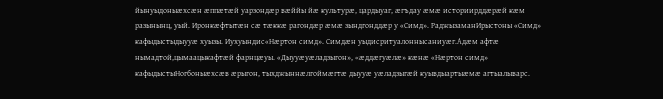йынуыдоныæхсæн æппæтæй уарзондæр вæййы йæ культурæ, цардыуаг, æгъдау æмæ историирддæрæй кæм разынынц, уый. Иронкæфтытæн сæ тæккæ рагондæр æмæ зындгонддæр у «Симд». РаджызаманИрыстоны «Симд» кафыдыстыдыууæ хуызы. Иухуындис«Нæртон симд». Симдæн уыдисритуалоннысаниуæг.Адæм афтæ нымадтой,цымаацыкафтæй фарнцæуы. «Дыууæуæладзыгон», «æддæгуæлæ» кæнæ «Нæртон симд» кафыдыстыНогбоныæхсæв æрыгон, тыхджыннæлгоймæгтæ дыууæ уæладзыгæй куывдыартыæмæ агтыалыварс.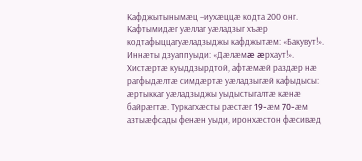Кафджытынымæц –иухæццæ кодта 200 онг. Кафтымидæг уæллаг уæладзыг хъæр кодтафыццагуæладзыджы кафджытæм: «Бакувут!». Иннæты дзуаппуыди: «Дæлæмæ æрхаут!». Хистæртæ куыддзырдтой, афтæмæй раздæр нæ рагфыдæлтæ симдæртæ уæладзыгæй кафыдысы: æртыккаг уæладзыджы уыдыстыгалтæ кæнæ байрæгтæ. Туркагхæсты рæстæг 19-æм 70-æм азтыæфсады фенæн уыди, иронхæстон фæсивæд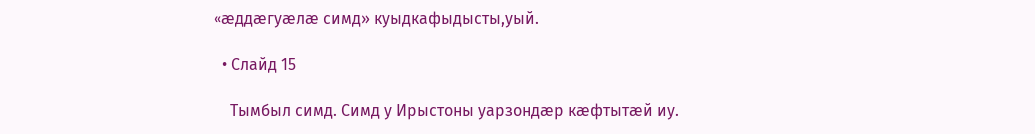«æддæгуæлæ симд» куыдкафыдысты,уый.

  • Слайд 15

    Тымбыл симд. Симд у Ирыстоны уарзондæр кæфтытæй иу.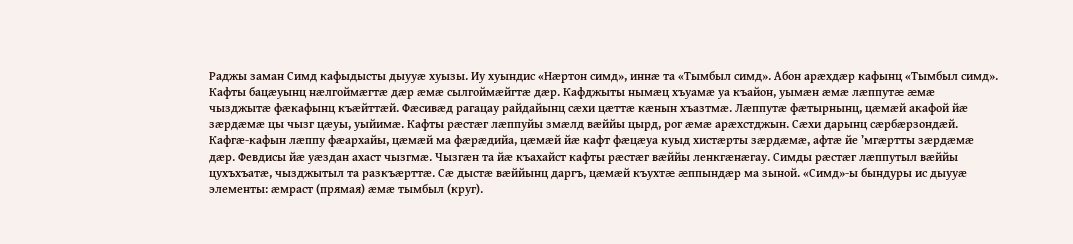Раджы заман Симд кафыдысты дыууæ хуызы. Иу хуындис «Нæртон симд», иннæ та «Тымбыл симд». Абон арæхдæр кафынц «Тымбыл симд». Кафты бацæуынц нæлгоймæгтæ дæр æмæ сылгоймæйгтæ дæр. Кафджыты нымæц хъуамæ уа къайон, уымæн æмæ лæппутæ æмæ чызджытæ фæкафынц къæйттæй. Фæсивæд рагацау райдайынц сæхи цæттæ кæнын хъазтмæ. Лæппутæ фæтырнынц, цæмæй акафой йæ зæрдæмæ цы чызг цæуы, уыйимæ. Кафты рæстæг лæппуйы змæлд вæййы цырд, рог æмæ арæхстджын. Сæхи дарынц сæрбæрзондæй. Кафгæ-кафын лæппу фæархайы, цæмæй ма фæрæдийа, цæмæй йæ кафт фæцæуа куыд хистæрты зæрдæмæ, афтæ йе ’мгæртты зæрдæмæ дæр. Февдисы йæ уæздан ахаст чызгмæ. Чызгæн та йæ къахайст кафты рæстæг вæййы ленкгæнæгау. Симды рæстæг лæппутыл вæййы цухъхъатæ, чызджытыл та разкъæрттæ. Сæ дыстæ вæййынц даргъ, цæмæй къухтæ æппындæр ма зыной. «Симд»-ы бындуры ис дыууæ элементы: æмраст (прямая) æмæ тымбыл (круг).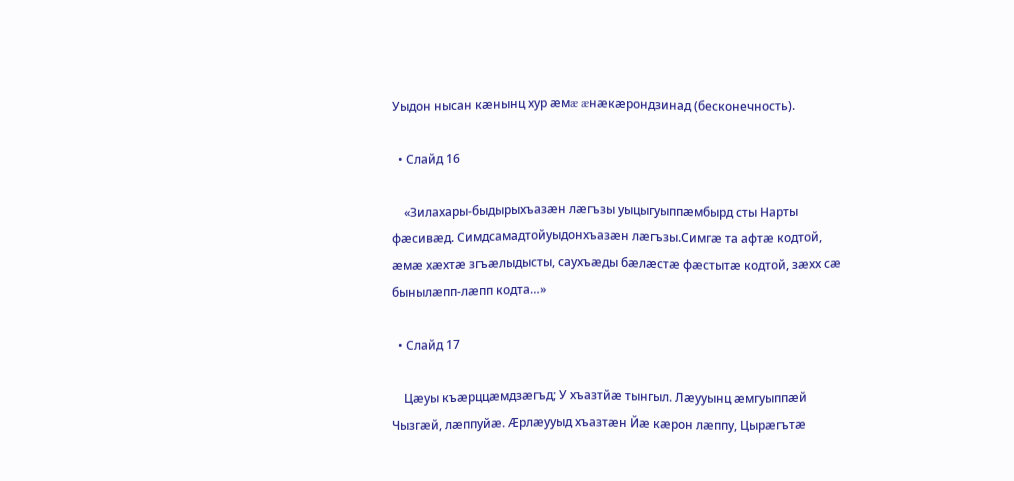Уыдон нысан кæнынц хур æмæ æнæкæрондзинад (бесконечность).

  • Слайд 16

    «Зилахары-быдырыхъазæн лæгъзы уыцыгуыппæмбырд сты Нарты фæсивæд. Симдсамадтойуыдонхъазæн лæгъзы.Симгæ та афтæ кодтой, æмæ хæхтæ згъæлыдысты, саухъæды бæлæстæ фæстытæ кодтой, зæхх сæ бынылæпп-лæпп кодта…»

  • Слайд 17

    Цæуы къæрццæмдзæгъд; У хъазтйæ тынгыл. Лæууынц æмгуыппæй Чызгæй, лæппуйæ. Æрлæууыд хъазтæн Йæ кæрон лæппу, Цырæгътæ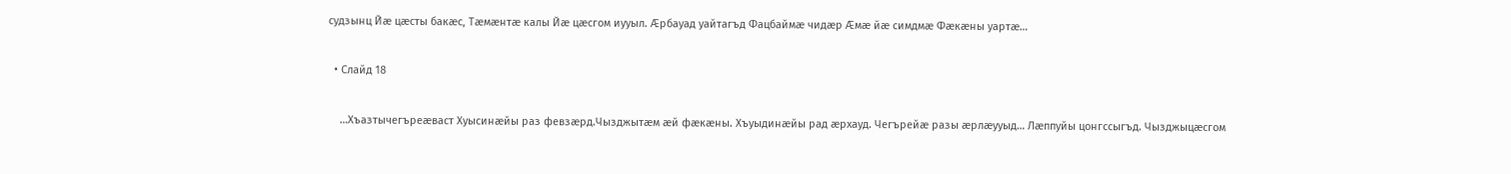судзынц Йæ цæсты бакæс, Тæмæнтæ калы Йæ цæсгом иууыл. Æрбауад уайтагъд Фацбаймæ чидæр Æмæ йæ симдмæ Фæкæны уартæ…

  • Слайд 18

    …Хъазтычегъреæваст Хуысинæйы раз февзæрд.Чызджытæм æй фæкæны. Хъуыдинæйы рад æрхауд. Чегърейæ разы æрлæууыд… Лæппуйы цонгссыгъд. Чызджыцæсгом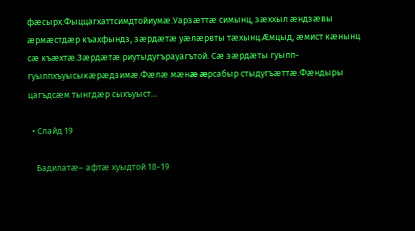фæсырх.Фыццагхаттсимдтойиумæ.Уарзæттæ симынц, зæххыл æндзæвы æрмæстдæр къахфындз, зæрдæтæ уæлæрвты тæхынц.Æмцыд, æмист кæнынц сæ къæхтæ.Зæрдæтæ риутыдугърауагътой. Сæ зæрдæты гуыпп-гуыппхъуысыкæрæдзимæ.Фæлæ мæнæ æрсабыр стыдугъæттæ.Фæндыры цагъдсæм тынгдæр сыхъуыст…

  • Слайд 19

    Бадилатæ– афтæ хуыдтой 18-19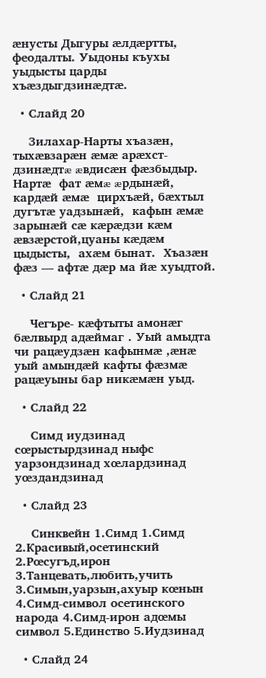æнусты Дыгуры æлдæртты, феодалты. Уыдоны къухы уыдысты царды хъæздыгдзинæдтæ.

  • Слайд 20

    Зилахар-Нарты хъазæн, тыхæвзарæн æмæ арæхст- дзинæдтæ æвдисæн фæзбыдыр. Нартæ  фат æмæ æрдынæй, кардæй æмæ  цирхъæй, бæхтыл дугътæ уадзынæй,  кафын æмæ зарынæй сæ кæрæдзи кæм  æвзæрстой,цуаны кæдæм цыдысты,  ахæм бынат.  Хъазæн фæз — афтæ дæр ма йæ хуыдтой.

  • Слайд 21

    Чегъре- кӕфтыты амонӕг бӕлвырд адӕймаг . Уый амыдта чи рацӕудзӕн кафынмӕ ,ӕнӕ уый амындӕй кафты фӕзмӕ рацӕуыны бар никӕмӕн уыд.

  • Слайд 22

    Симд иудзинад сœрыстырдзинад ныфс уарзондзинад хœлардзинад уœздандзинад

  • Слайд 23

    Синквейн 1.Симд 1.Симд 2.Красивый,осетинский 2.Рœсугъд,ирон 3.Танцевать,любить,учить 3.Симын,уарзын,ахуыр кœнын 4.Симд-символ осетинского народа 4.Симд-ирон адœмы символ 5.Единство 5.Иудзинад

  • Слайд 24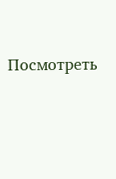Посмотреть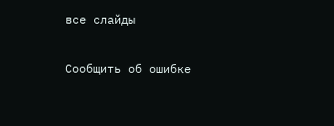все слайды

Сообщить об ошибке